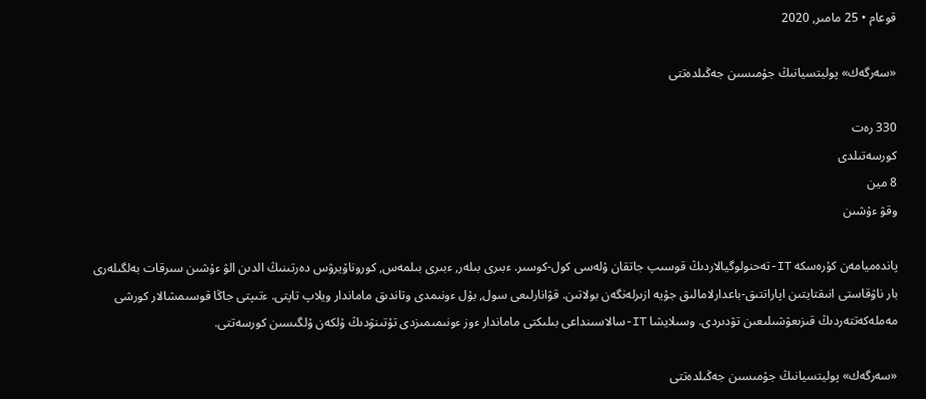قوعام • 25 مامىر, 2020

«سەرگەك» پوليتسيانىڭ جۇمىسىن جەڭىلدەتتى

330 رەت
كورسەتىلدى
8 مين
وقۋ ءۇشىن

پاندەميامەن كۇرەسكە IT-تەحنولوگيالاردىڭ قوسىپ جاتقان ۇلەسى كول-كوسىر. ءبىرى بىلەر, ءبىرى بىلمەس, كوروناۆيرۋس دەرتىنىڭ الدىن الۋ ءۇشىن سىرقات بەلگىلەرى بار ناۋقاستى انىقتايتىن اپاراتتىق-باعدارلامالىق جۇيە ازىرلەنگەن بولاتىن. قۋانارلىعى سول, بۇل ءونىمدى وتاندىق ماماندار ويلاپ تاپتى. ءتىپتى جاڭا قوسىمشالار كورشى مەملەكەتتەردىڭ قىزىعۋشىلىعىن تۋدىردى. وسىلايشا IT-سالاسىنداعى بىلىكتى ماماندار ءوز ءونىمىمىزدى تۇتىنۋدىڭ ۇلكەن ۇلگىسىن كورسەتتى.

«سەرگەك» پوليتسيانىڭ جۇمىسىن جەڭىلدەتتى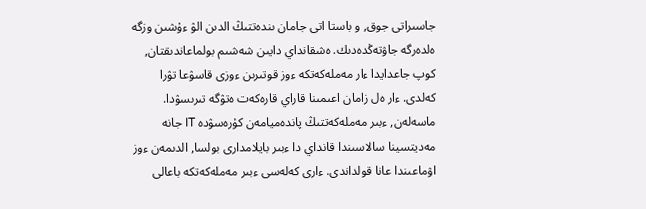جاسىراتى جوق, و باستا اتى جامان ىندەتتىڭ الدىن الۋ ءۇشىن وزگە ەلدەرگە جاۋتەڭدەدىك. ەشقانداي دايىن شەشىم بولماعاندىقتان, كوپ جاعدايدا ءار مەملەكەتكە ءوز قوتىرىن ءوزى قاسۋعا تۋرا كەلدى. ءار ەل زامان اعىمىنا قاراي قارەكەت ەتۋگە تىرىسۋدا. ماسەلەن, ءبىر مەملەكەتتىڭ پاندەميامەن كۇرەسۋدە IT جانە مەديتسينا سالاسىندا قانداي دا ءبىر بايلامدارى بولسا, الدىمەن ءوز اۋماعىندا عانا قولداندى. ءارى كەلەسى ءبىر مەملەكەتكە باعالى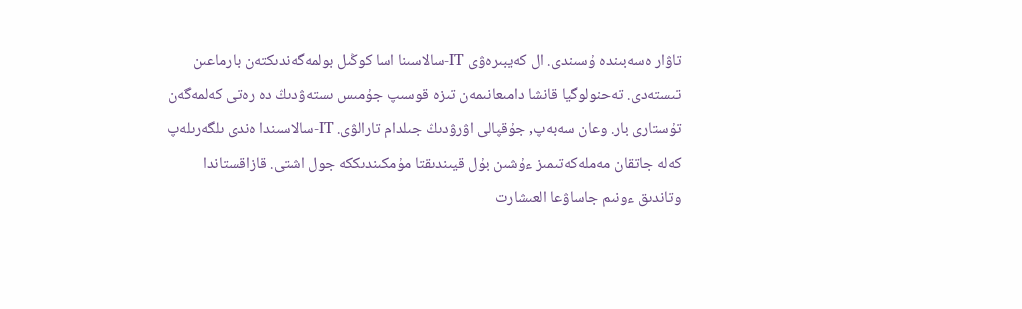تاۋار ەسەبىندە ۇسىندى. ال كەيبىرەۋى IT-سالاسىنا اسا كوڭىل بولمەگەندىكتەن بارماعىن تىستەدى. تەحنولوگيا قانشا دامىعانىمەن تىزە قوسىپ جۇمىس ىستەۋدىڭ دە رەتى كەلمەگەن تۇستارى بار. وعان سەبەپ, جۇقپالى اۋرۋدىڭ جىلدام تارالۋى. IT-سالاسىندا ەندى ىلگەرىلەپ كەلە جاتقان مەملەكەتىمىز ءۇشىن بۇل قيىندىقتا مۇمكىندىككە جول اشتى. قازاقستاندا وتاندىق ءونىم جاساۋعا العىشارت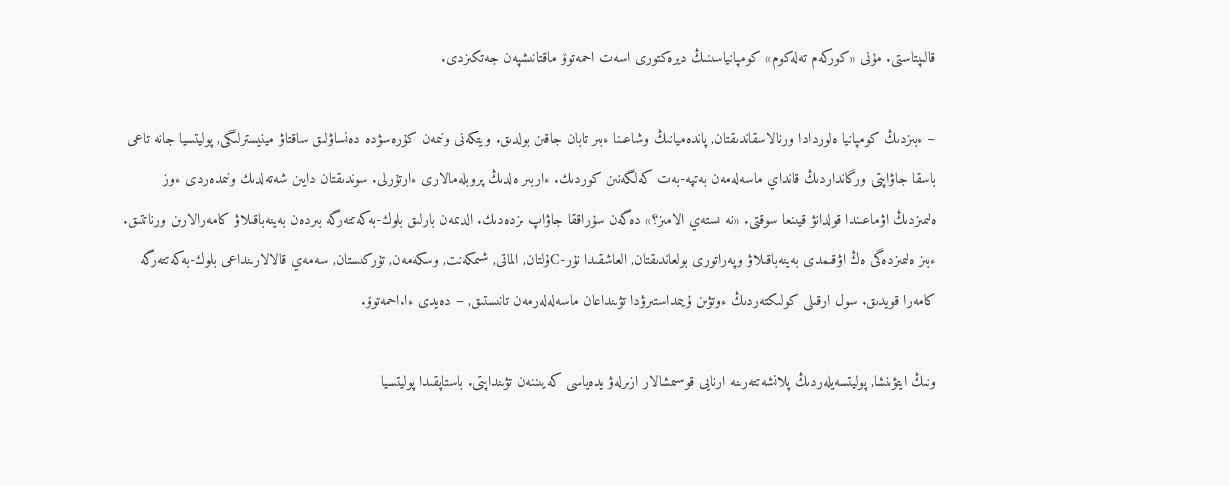قالىپتاستى. مۇنى «كوركەم تەلەكوم» كومپانياسىنىڭ ديرەكتورى اسەت احمەتوۆ ماقتانىشپەن جەتكىزدى.

– ءبىزدىڭ كومپانيا ەلوردادا ورنالاسقاندىقتان, پاندەميانىڭ وشاعىنا ءبىر تابان جاقىن بولدىق. ويتكەنى ونىمەن كۇرەسۋدە دەنساۋلىق ساقتاۋ مينيسترلىگى, پوليتسيا جانە تاعى باسقا جاۋاپتى ورگانداردىڭ قانداي ماسەلەمەن بەتپە-بەت كەلگەنىن كوردىك. ءاربىر ەلدىڭ پروبلەمالارى ءارتۇرلى. سوندىقتان دايىن شەتەلدىك ونىمدەردى ءوز ەلىمىزدىڭ اۋماعىندا قولدانۋ قيىنعا سوقتى. «نە ىستەي الامىز؟» دەگەن سۇراققا جاۋاپ ىزدەدىك. الدىمەن بارلىق بلوك-بەكەتتەرگە بىردەن بەينەباقىلاۋ كامەرالارىن ورناتتىق. ءبىز ەلىمىزدەگى ەڭ اۋقىمدى بەينەباقىلاۋ وپەراتورى بولعاندىقتان, العاشقىدا نۇر-Cۇلتان, الماتى, شىمكەنت, وسكەمەن, تۇركىستان, سەمەي قالالارىنداعى بلوك-بەكەتتەرگە كامەرا قويدىق. سول ارقىلى كولىكتەردىڭ ءوتۋىن ۇيىمداستىرۋدا تۋىنداعان ماسەلەلەرمەن تانىستىق, – دەيدى ءا.احمەتوۆ.

ونىڭ ايتۋىنشا, پوليتسەيلەردىڭ پلانشەتتەرىنە ارنايى قوسىمشالار ازىرلەۋ يدەياسى كەيىننەن تۋىنداپتى. باستاپقىدا پوليتسيا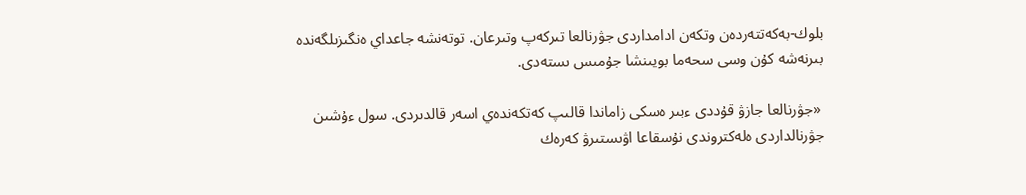بلوك-بەكەتتەردەن وتكەن ادامداردى جۋرنالعا تىركەپ وتىرعان. توتەنشە جاعداي ەنگىزىلگەندە بىرنەشە كۇن وسى سحەما بويىنشا جۇمىس ىستەدى.

 «جۋرنالعا جازۋ قۇددى ءبىر ەسكى زاماندا قالىپ كەتكەندەي اسەر قالدىردى. سول ءۇشىن جۋرنالداردى ەلەكتروندى نۇسقاعا اۋىستىرۋ كەرەك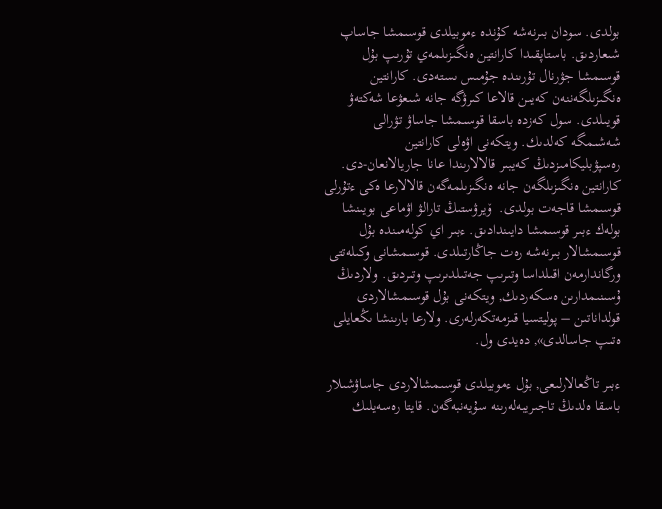بولدى. سودان بىرنەشە كۇندە ءموبيلدى قوسىمشا جاساپ شىعاردىق. باستاپقىدا كارانتين ەنگىزىلمەي تۇرىپ بۇل قوسىمشا جۋرنال تۇرىندە جۇمىس ىستەدى. كارانتين ەنگىزىلگەننەن كەيىن قالاعا كىرۋگە جانە شىعۋعا شەكتەۋ قويىلدى. سول كەزدە باسقا قوسىمشا جاساۋ تۋرالى شەشىمگە كەلدىك. ويتكەنى اۋەلى كارانتين رەسپۋبليكامىزدىڭ كەيبىر قالالارىندا عانا جاريالانعان-دى. كارانتين ەنگىزىلگەن جانە ەنگىزىلمەگەن قالالارعا ەكى ءتۇرلى قوسىمشا قاجەت بولدى.  ۆيرۋستىڭ تارالۋ اۋماعى بويىنشا بولەك ءبىر قوسىمشا دايىندادىق. ءبىر اي كولەمىندە بۇل قوسىمشالار بىرنەشە رەت جاڭارتىلدى. قوسىمشانى وكىلەتتى ورگاندارمەن اقىلداسا وتىرىپ جەتىلدىرىپ وتىردىق. ولاردىڭ ۇسىنىمدارىن ەسكەردىك, ويتكەنى بۇل قوسىمشالاردى قولداناتىن – پوليتسيا قىزمەتكەرلەرى. ولارعا بارىنشا ىڭعايلى ەتىپ جاسالدى», دەيدى ول.

ءبىر تاڭعالارلىعى, بۇل ءموبيلدى قوسىمشالاردى جاساۋشىلار باسقا ەلدىڭ تاجىريبەلەرىنە سۇيەنبەگەن. قايتا رەسەيلىك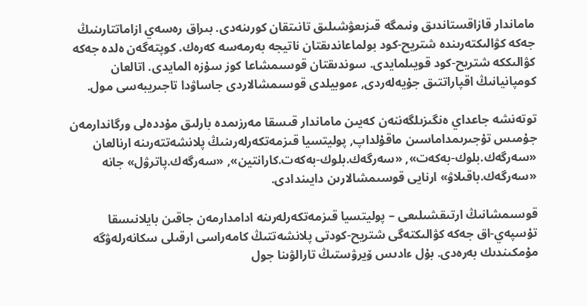ماماندار قازاقستاندىق ونىمگە قىزىعۋشىلىق تانىتقان كورىنەدى. بىراق رەسەي ازاماتتارىنىڭ جەكە كۋالىكتەرىندە شتريح-كود بولماعاندىقتان ناتيجە بەرمەسە كەرەك. كوپتەگەن ەلدە جەكە كۋالىككە شتريح-كود قويىلمايدى. سوندىقتان قوسىمشاعا كوز سۇزە المايدى. اتالعان كومپانيانىڭ اقپاراتتىق جۇيەلەردى, ءموبيلدى قوسىمشالاردى جاساۋدا تاجىريبەسى مول.

توتەنشە جاعداي ەنگىزىلگەننەن كەيىن ماماندار قىسقا مەرزىمدە بارلىق مۇددەلى ورگاندارمەن جۇمىس تۇجىرىمداماسىن ماقۇلداپ, پوليتسيا قىزمەتكەرلەرىنىڭ پلانشەتتەرىنە ارنالعان «سەرگەك.بلوك-بەكەت», «سەرگەك.بلوك-بەكەت.كارانتين», «سەرگەك.پاترۋل» جانە «سەرگەك.باقىلاۋ» ارنايى قوسىمشالارىن دايىندادى.

قوسىمشانىڭ ارتىقشىلىعى – پوليتسيا قىزمەتكەرلەرىنە ادامدارمەن جاقىن بايلانىسقا تۇسپەي-اق جەكە كۋالىكتەگى شتريح-كودتى پلانشەتتىڭ كامەراسى ارقىلى سكانەرلەۋگە مۇمكىندىك بەرەدى. بۇل ءادىس ۆيرۋستىڭ تارالۋىنا جول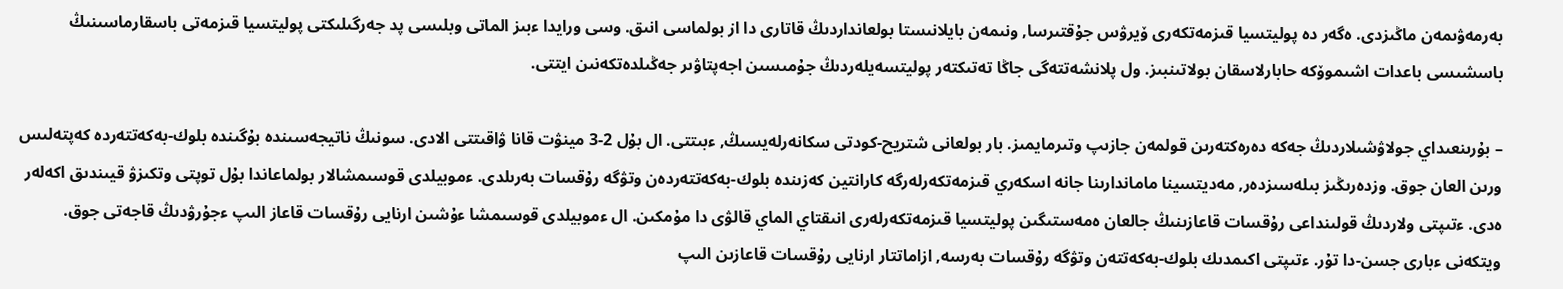بەرمەۋىمەن ماڭىزدى. ەگەر دە پوليتسيا قىزمەتكەرى ۆيرۋس جۇقتىرسا, ونىمەن بايلانىستا بولعانداردىڭ قاتارى دا از بولماسى انىق. وسى ورايدا ءبىز الماتى وبلىسى پد جەرگىلىكتى پوليتسيا قىزمەتى باسقارماسىنىڭ باسشىسى باعدات اشىموۆكە حابارلاسقان بولاتىنبىز. ول پلانشەتتەگى جاڭا تەتىكتەر پوليتسەيلەردىڭ جۇمىسىن اجەپتاۋىر جەڭىلدەتكەنىن ايتتى.

– بۇرىنعىداي جولاۋشىلاردىڭ جەكە دەرەكتەرىن قولمەن جازىپ وتىرمايمىز. بار بولعانى شتريح-كودتى سكانەرلەيسىڭ, ءبىتتى. ال بۇل 2-3 مينۋت قانا ۋاقىتتى الادى. سونىڭ ناتيجەسىندە بۇگىندە بلوك-بەكەتتەردە كەپتەلىس ورىن العان جوق. وزدەرىڭىز بىلەسىزدەر, مەديتسينا ماماندارىنا جانە اسكەري قىزمەتكەرلەرگە كارانتين كەزىندە بلوك-بەكەتتەردەن وتۋگە رۇقسات بەرىلدى. ءموبيلدى قوسىمشالار بولماعاندا بۇل توپتى وتكىزۋ قيىندىق اكەلەر ەدى. ءتىپتى ولاردىڭ قولىنداعى رۇقسات قاعازىنىڭ جالعان ەمەستىگىن پوليتسيا قىزمەتكەرلەرى انىقتاي الماي قالۋى دا مۇمكىن. ال ءموبيلدى قوسىمشا ءۇشىن ارنايى رۇقسات قاعاز الىپ ءجۇرۋدىڭ قاجەتى جوق. ويتكەنى ءبارى جسن-دا تۇر. ءتىپتى اكىمدىك بلوك-بەكەتتەن وتۋگە رۇقسات بەرسە, ازاماتتار ارنايى رۇقسات قاعازىن الىپ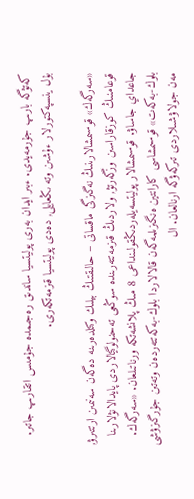كەتۋگە بارىپ جۇرمەيدى. ءبىر ايدان بەرى پوليتسيا ساندىق رەجىمدە جۇمىس اتقارىپ جاتىر. بۇل ينسپەكتورلار ءۇشىن وتە ىڭعايلى, دەدى پوليتسيا قىزمەتكەرى.

«سەرگەك» قوسىمشالارىنىڭ نەگىزگى ماقساتى – حالىقتىڭ بيلىك وكىلدەرىنە دەگەن سەنىمىن ارتتىرۋ, قوعامنىڭ كوزقاراسىن وزگەرتۋ, ولاردىڭ قىزمەتتەرىندە سوڭعى تەحنولوگيالاردى پايدالانۋلارىنا جاعداي جاساۋ. قوسىمشالار پوليتسەيلەردىڭقولىنداعى 8 مىڭ پلانشەتكە ورناتىلعان. «سەرگەك. بلوك-بەكەت» قوسىمشاسى كارانتين ەنگىزىلمەگەن قالالاردا بلوك-بەكەتتەردەن وتەتىن جۇرگىزۋشى مەن جولاۋشىلاردى تىركەۋگە ارنالعان. ال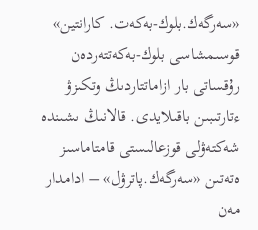«سەرگەك.بلوك-بەكەت. كارانتين» قوسىمشاسى بلوك-بەكەتتەردەن رۇقساتى بار ازاماتتاردىڭ وتكىزۋ ءتارتىبىن باقىلايدى. قالانىڭ ىشىندە شەكتەۋلى قوزعالىستى قامتاماسىز ەتەتىن «سەرگەك.پاترۋل» – ادامدار مەن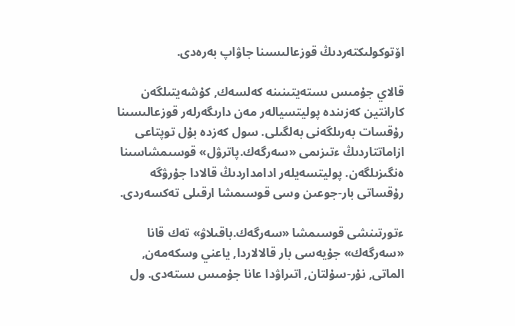اۆتوكولىكتەردىڭ قوزعالىسىنا جاۋاپ بەرەدى.

قالاي جۇمىس ىستەيتىنىنە كەلسەك, كۇشەيتىلگەن كارانتين كەزىندە پوليتسيالەر مەن دارىگەرلەر قوزعالىسىنا رۇقسات بەرىلگەنى بەلگىلى. سول كەزدە بۇل توپتاعى ازاماتتاردىڭ ءتىزىمى «سەرگەك.پاترۋل» قوسىمشاسىنا ەنگىزىلگەن. پوليتسەيلەر ادامداردىڭ قالادا جۇرۋگە رۇقساتى بار-جوعىن وسى قوسىمشا ارقىلى تەكسەردى.

ءتورتىنشى قوسىمشا «سەرگەك.باقىلاۋ» تەك قانا «سەرگەك» جۇيەسى بار قالالاردا, ياعني وسكەمەن, الماتى, نۇر-سۇلتان, اتىراۋدا عانا جۇمىس ىستەدى. ول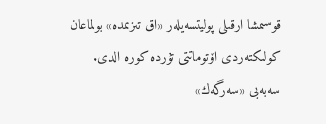قوسىمشا ارقىلى پوليتسەيلەر «اق تىزىمدە» بولماعان كولىكتەردى اۆتوماتتى تۇردە كورە الدى. سەبەبى «سەرگەك»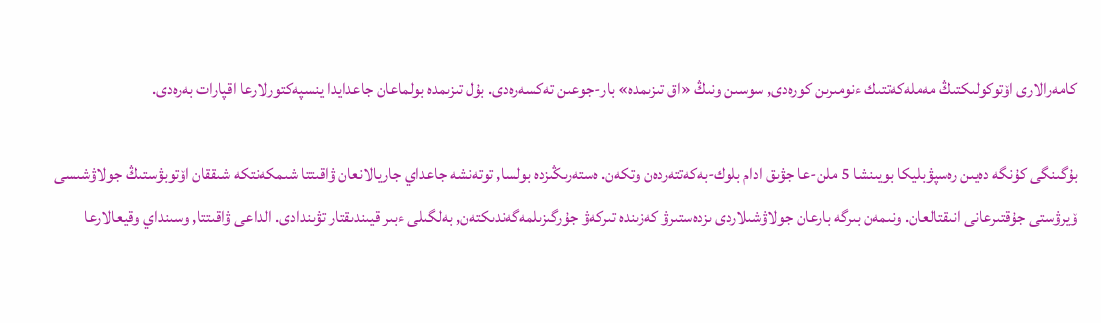كامەرالارى اۆتوكولىكتىڭ مەملەكەتتىك ءنومىرىن كورەدى, سوسىن ونىڭ «اق تىزىمدە» بار-جوعىن تەكسەرەدى. بۇل تىزىمدە بولماعان جاعدايدا ينسپەكتورلارعا اقپارات بەرەدى.

بۇگىنگى كۇنگە دەيىن رەسپۋبليكا بويىنشا 5 ملن-عا جۋىق ادام بلوك-بەكەتتەردەن وتكەن. ەستەرىڭىزدە بولسا, توتەنشە جاعداي جاريالانعان ۋاقىتتا شىمكەنتكە شىققان اۆتوبۋستىڭ جولاۋشىسى ۆيرۋستى جۇقتىرعانى انىقتالعان. ونىمەن بىرگە بارعان جولاۋشىلاردى ىزدەستىرۋ كەزىندە تىركەۋ جۇرگىزىلمەگەندىكتەن, بەلگىلى ءبىر قيىندىقتار تۋىندادى. الداعى ۋاقىتتا, وسىنداي وقيعالارعا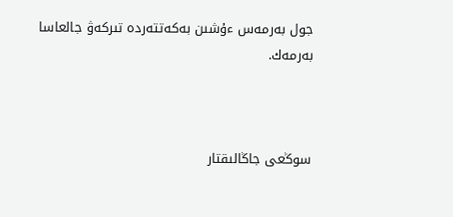جول بەرمەس ءۇشىن بەكەتتەردە تىركەۋ جالعاسا بەرمەك.



سوڭعى جاڭالىقتار